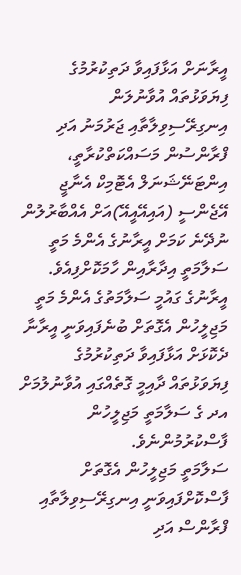އީރާނަށް އަޅާފައިވާ ދަތިކުރުމުގެ ފިޔަވަޅުތައް އުވާނުލަން އިނގިރޭސިވިލާތާއި ޖަރުމަނު އަދި ފްރާންސުން މަސައްކަތްކުރާތީ، އިންޓަނޭޝަނަލް އެޓޮމިކް އެނާޖީ އޭޖެންސީ (އައިއޭއީއޭ)އަށް އެއްބާރުލުން ނުދޭނެ ކަމަށް އީރާނުގެ އެންމެ މަތީ ސަލާމަތީ އިދާރާއިން ހާމަކޮށްފިއެވެ.
އީރާނުގެ ގައުމީ ސަލާމަތުގެ އެންމެ މަތީ މަޖިލީހުން އެގޮތަށް ބުނެފައިވަނީ އީރާނާ ދެކޮޅަށް އަޅާފައިވާ ދަތިކުރުމުގެ ފިޔަވަޅުތައް ދާއިމީ ގޮތެއްގައި އުވާނުލުމަށް އދ ގެ ސަލާމަތީ މަޖިލީހުން ފާސްކުރުމުންނެވެ.
ސަލާމަތީ މަޖިލީހުން އެގޮތަށް ފާސްކޮށްފައިވަނީ އިނގިރޭސިވިލާތާއި ފްރާންސް އަދި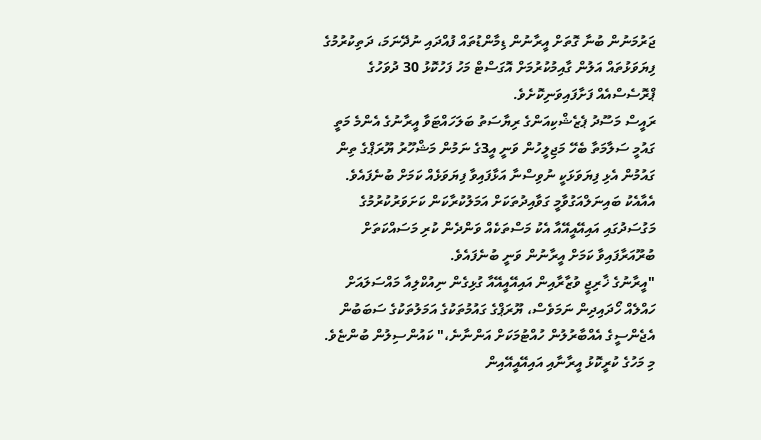ޖަރުމަނުން ބުނާ ގޮތަށް އީރާނުން ޑިމާންޑުތައް ފުއްދައި ނުދޭނަމަ، ދަތިކުރުމުގެ ފިޔަވަޅުތައް އަލުން ގާއިމުކުރުމަށް އޮގަސްޓް މަހު ފަހުކޮޅު 30 ދުވަހުގެ ޕްރޮސެސްއެއް ފަށާފައިވަނިކޮށެވެ.
ރައީސް މަސޫދު ޕެޒެޝްކިއަންގެ ރިޔާސަތު ބަލަހައްޓަވާ އީރާނުގެ އެންމެ މަތީ ގައުމީ ސަލާމަތާ ބެހޭ މަޖިލީހުން ވަނީ އީ3ގެ ނަމުން މަޝްހޫރު ޔޫރަޕްގެ ތިން ގައުމުން އެޅި ފިޔަވަޅަކީ ނުވިސްނާ އަޅާފައިވާ ފިޔަވަޅެއް ކަމަށް ބުނެފައެވެ. އެއާއެކު ބައިނަލްއަގުވާމީ ގަވާއިދުތަކަށް އަމަލުކުރާކަން ކަށަވަރުކުރުމުގެ މަގުސަދުގައި އައިއޭއީއޭއާ އެކު މަސްތަކެއް ވަންދެން ކުރި މަސައްކަތަށް ބުރޫއަރާފައިވާ ކަމަށް އީރާނުން ވަނީ ބުނެފައެވެ.
"އީރާނުގެ ޚާރިޖީ ވުޒާރާއިން އައިއޭއީއޭއާ ގުޅިގެން ނިއުކްލިއާ މައްސަލައަށް ހައްލެއް ހޯދައިދިން ނަމަވެސް، ޔޫރަޕްގެ ގައުމުތަކުގެ އަމަލުތަކުގެ ސަބަބުން އެޖެންސީގެ އެއްބާރުލުން ހުއްޓުމަކަށް އަންނާނެ،" ކައުންސިލުން ބުންޏެވެ.
މި މަހުގެ ކުރީކޮޅު އީރާނާއި އައިއޭއީއޭއިން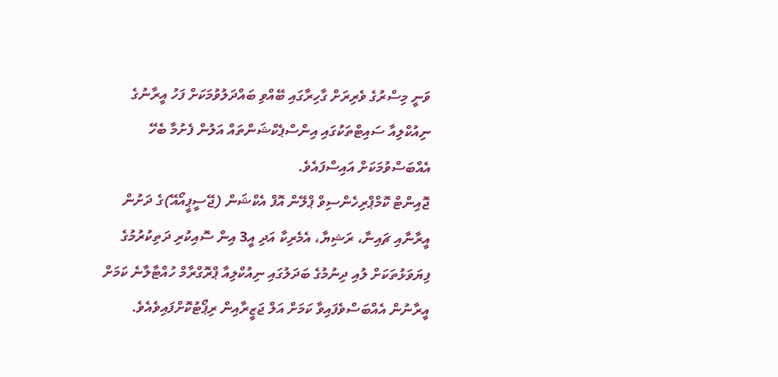ވަނީ މިސްރުގެ ވެރިރަށް ގާހިރާގައި ބޭއްވި ބައްދަލުވުމަކަށް ފަހު އީރާނުގެ ނިއުކްލިއާ ސައިޓްތަކުގައި އިންސްޕެކްޝަންތައް އަލުން ފެށުމާ ބެހޭ އެއްބަސްވުމަކަށް އައިސްފައެވެ.
ޖޮއިންޓް ކޮމްޕްރިހެންސިވް ޕްލޭން އޮފް އެކްޝަން (ޖޭސީޕީއޯއޭ)ގެ ދަށުން އީރާނާއި ޗައިނާ، ރަޝިޔާ، އެމެރިކާ އަދި އީ3 އިން ސޮއިކުރި ދަތިކުރުމުގެ ފިޔަވަޅުތަކަށް ލުއި ދިނުމުގެ ބަދަލުގައި ނިއުކްލިއާ ޕްރޮގްރާމް ހުއްޓާލާނެ ކަމަށް އީރާނުން އެއްބަސްވެފައިވާ ކަމަށް އަލް ޖަޒީރާއިން ރިޕޯޓުކޮށްފައިވެއެވެ.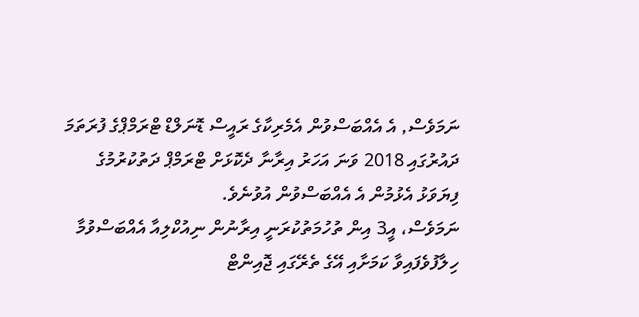ނަމަވެސް, އެ އެއްބަސްވުން އެމެރިކާގެ ރައީސް ޑޮނަލްޑް ޓްރަމްޕްގެ ފުރަތަމަ ދައުރުގައި 2018 ވަނަ އަހަރު އިރާނާ ދެކޮޅަށް ޓްރަމްޕް ދަތުކުރުމުގެ ފިޔަވަޅު އެޅުމުން އެ އެއްބަސްވުން އުވުނެވެ.
ނަމަވެސް، އީ3 އިން ތުހުމަތުކުރަނީ އިރާނުން ނިއުކްލިއާ އެއްބަސްވުމާ ހިލާފުވެފައިވާ ކަމަށާއި އޭގެ ތެރޭގައި ޖޮއިންޓް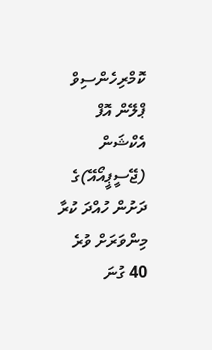ކޮމްރިހެންސިވް ޕްލޭން އޮފް އެކްޝަން (ޖޭސީޕީއޯއޭ)ގެ ދަށުން ހުއްދަ ކުރާ މިންވަރަށް ވުރެ 40 ގުނަ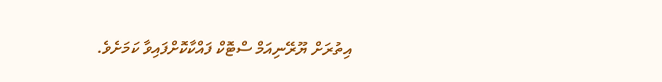އިތުރަށް ޔޫރޭނިއަމް ސްޓޮކް ފައްކާކޮށްފައިވާ ކަމަށެވެ.